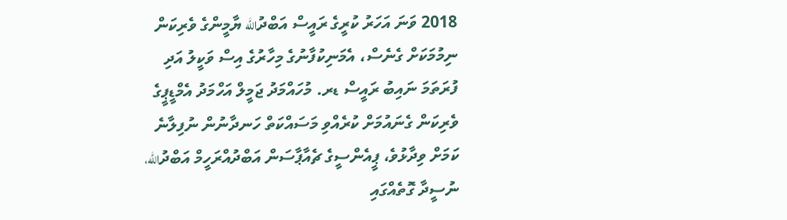2018 ވަނަ އަހަރު ކުރީގެ ރައީސް އަބްދުالله ޔާމީންގެ ވެރިކަން ނިމުމަކަށް ގެނެސް، އެމަނިކުފާނުގެ މިހާރުގެ އިސް ވަކީލު އަދި ފުރަތަމަ ނައިބު ރައީސް ޑރ. މުހައްމަދު ޖަމީލް އަހްމަދު އެމްޑީޕީގެ ވެރިކަން ގެނައުމަށް ކުރެއްވި މަސައްކަތް ހަނދާނުން ނުފިލާނެ ކަމަށް ވިދާޅުވެ، ޕީއެންސީގެ ޗެއާޕާސަން އަބްދުއްރަހީމް އަބްދުالله، ނުސީދާ ގޮތެއްގައި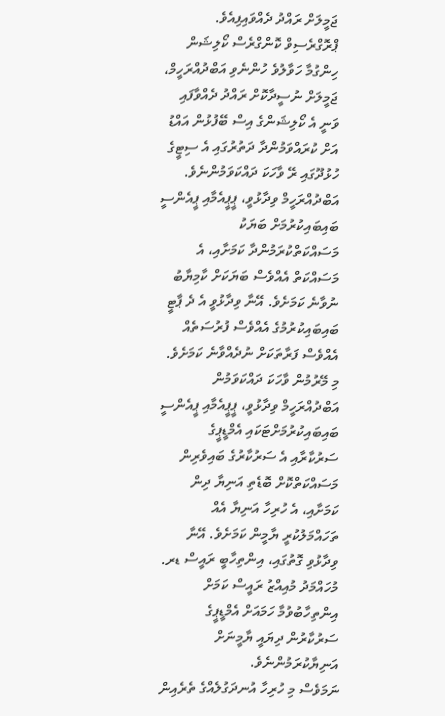ޖަމީލަށް ރައްދު ދެއްވައިފިއެވެ.
ޕްރޮގްރެސިވް ކޮންގްރެސް ކޯލިޝަން ހިންގުމާ ހަވާލުވެ ހުންނެވި އަބްދުއްރަހީމް، ޖަމީލަށް ނުސީދާކޮށް ރައްދު ދެއްވާފައި ވަނީ އެ ކޯލިޝަންގެ އިސް ބޭފުޅުން އައްޑު އަށް ކުރައްވަމުންދާ ދަތުރުގައި އެ ސިޓީގެ ހުޅުދޫގައި ރޭ ވާހަކަ ދައްކަވަމުންނެވެ.
އަބްދުއްރަހީމް ވިދާޅުވީ، ޕީޕީއެމާއި ޕީއެންސީ ބައިބައިކުރުމަށް ބަޔަކު މަސައްކަތްކުރަމުންދާ ކަމަށާއި، އެ މަސައްކަތް އެއްވެސް ބަޔަކަށް ކާމިޔާބު ނުވާނެ ކަމަށެވެ. އޭނާ ވިދާޅުވީ އެ ދެ ޕާޓީ ބައިބައިކުރުމުގެ އެއްވެސް ފުރުސަތެއް އެއްވެސް ފަރާތަކަށް ނުދެއްވާނެ ކަމަށެވެ.
މި މޭރުމުން ވާހަކަ ދައްކަވަމުން އަބްދުއްރަހީމް ވިދާޅުވީ، ޕީޕީއެމާއި ޕީއެންސީ ބައިބައިކުރުމަށްޓަކައި އެމްޑީޕީގެ ސަރުކާރާއި އެ ސަރުކާރުގެ ބައިވެރިން މަސައްކަތްކޮށް ބޮޑެތި އަނިޔާ ދިން ކަމަށާއި، އެ ހުރިހާ އަނިޔާ އެއް ތަހައްމަލުކުރީ ޔާމީން ކަމަށެވެ. އޭނާ ވިދާޅުވި ގޮތުގައި، އިންތިހާބީ ރައީސް ޑރ. މުހައްމަދު މުއިއްޒު ރައީސް ކަމަށް އިންތިހާބުވުމާ ހަމައަށް އެމްޑީޕީގެ ސަރުކާރުން ދިޔައީ ޔާމީނަށް އަނިޔާކުރަމުންނެވެ.
ނަމަވެސް މި ހުރިހާ އުނދަގުލެއްގެ ތެރެއިން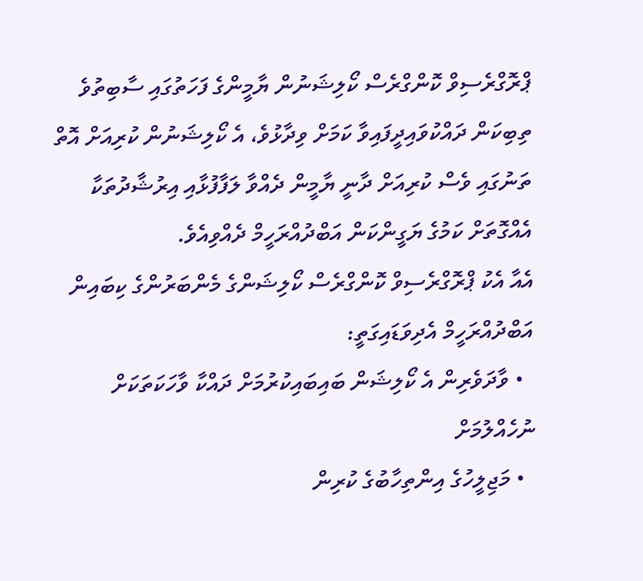ޕްރޮގްރެސިވް ކޮންގްރެސް ކޯލިޝަނުން ޔާމީންގެ ފަހަތުގައި ސާބިތުވެ ތިބިކަން ދައްކުވައިދީފައިވާ ކަމަށް ވިދާޅުވެ، އެ ކޯލިޝަނުން ކުރިއަށް އޮތް ތަނުގައި ވެސް ކުރިއަށް ދާނީ ޔާމީން ދެއްވާ ލަފާފުޅާއި އިރުޝާދުތަކާ އެއްގޮތަށް ކަމުގެ ޔަގީންކަން އަބްދުއްރަހީމް ދެއްވިއެވެ.
އެއާ އެކު ޕްރޮގްރެސިވް ކޮންގްރެސް ކޯލިޝަންގެ މެންބަރުންގެ ކިބައިން އަބްދުއްރަހީމް އެދިވަޑައިގަތީ:
  • ވާދަވެރިން އެ ކޯލިޝަން ބައިބައިކުރުމަށް ދައްކާ ވާހަކަތަކަށް ނުހެއްލުމަށް
  • މަޖިލީހުގެ އިންތިހާބުގެ ކުރިން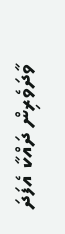ވާދަވެރިން ދައްކާ އެފަދަ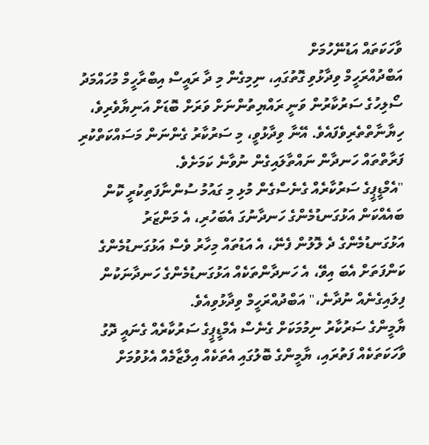ވާހަކަތައް އަޑުނޭހުމަށް
އަބްދުއްރަހީމް ވިދާޅުވި ގޮތުގައި، ނިމިގެން މި ދާ ރައީސް އިބްރާހީމް މުހައްމަދު ސޯލިހުގެ ސަރުކާރުން ވަނީ ރައްޔިތުންނަށް ވަރަށް ބޮޑަށް އަނިޔާވެރިވެ، ހިޔާނާތްތެރިވެފައެވެ. އޭނާ ވިދާޅުވީ، މި ސަރުކާރު ގެންނަން މަސައްކަތްކުރި ފަރާތްތައް ހަނދާން ނައްތާލައިގެން ނުވާނެ ކަމަށެވެ.
"އެމްޑީޕީގެ ސަރުކާރެއް ގެނެސްގެން މުޅި މި ގައުމު ސުންނާފަތިކުރީ ކޮން ބައެއްކަން އަޅުގަނޑުމެންގެ ހަނދާނުގަ އެބަހުރި، އެ މަންޒަރު އަޅުގަނޑުމެންގެ ދެ ލޮލުން ފެނޭ، އެ އަޑުތައް މިހާރު ވެސް އަޅުގަނޑުމެންގެ ކަންފަތަށް އެބަ އިވޭ، އެ ހަނދާންތަކެއް އަޅުގަނޑުމެންގެ ހަނދާނަކުން ފިލައިގެނެއް ނުދާނެ،" އަބްދުއްރަހީމް ވިދާޅުވިއެވެ.
ޔާމީންގެ ސަރުކާރު ނިމުމަކަށް ގެނެސް އެމްޑީޕީގެ ސަރުކާރެއް ގެނައީ ދޮގު ވާހަކަތަކެއް ފަތުރައި، ޔާމީންގެ ބޮލުގައި އެތަކެއް އިލްޒާމެއް އެޅުވުމަށް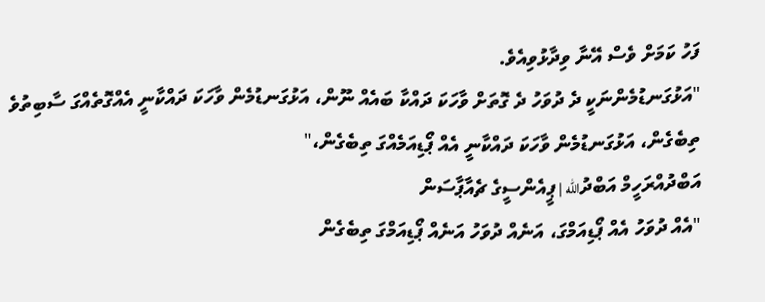ފަހު ކަމަށް ވެސް އޭނާ ވިދާޅުވިއެވެ.
"އަޅުގަނޑުމެންނަކީ ދެ ދުވަހު ދެ ގޮތަށް ވާހަކަ ދައްކާ ބައެއް ނޫން، އަޅުގަނޑުމެން ވާހަކަ ދައްކާނީ އެއްގޮތެއްގަ ސާބިތުވެ ތިބެގެން، އަޅުގަނޑުމެން ވާހަކަ ދައްކާނީ އެއް ޕޯޑިއަމެއްގަ ތިބެގެން،"
އަބްދުއްރަހީމް އަބްދުالله | ޕީއެންސީގެ ޗެއާޕާސަން
"އެއް ދުވަހު އެއް ޕޯޑިއަމްގަ، އަނެއް ދުވަހު އަނެއް ޕޯޑިއަމްގަ ތިބެގެން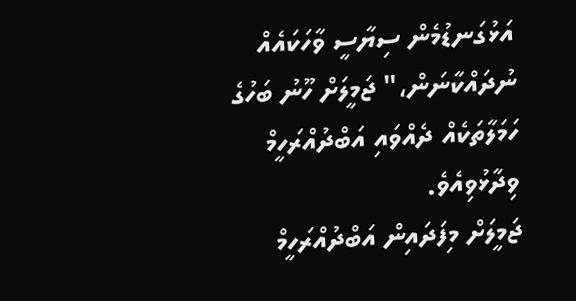އަޅުގަނޑުމެން ސިޔާސީ ވާހަކައެއް ނުދައްކާނަން،" ޖަމީލަށް ހޫނު ބަހުގެ ހަމަލާތަކެއް ދެއްވައި އަބްދުއްރަހީމް ވިދާޅުވިއެވެ.
ޖަމީލަށް މިފަދައިން އަބްދުއްރަހީމް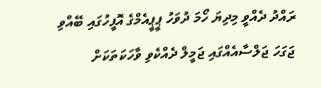ރައްދު ދެއްވީ މިދިޔަ ހޯމަ ދުވަހު ޕީޕީއެމްގެ އޮފީހުގައި ބޭއްވި ޖަގަހަ ޖަލްސާއެއްގައި ޖަމީލް ދެއްކެވި ވާހަކަތަކަށް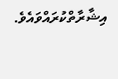އިޝާރާތްކުރައްވައެވެ.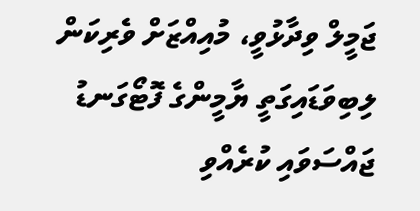ޖަމީލް ވިދާޅުވީ، މުއިއްޒަށް ވެރިކަން ލިބިވަޑައިގަތީ ޔާމީންގެ ފޮޓޯގަނޑު ޖައްސަވައި ކުރެއްވި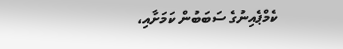ކެމްޕެއިނުގެ ސަބަބުން ކަމަށާއި،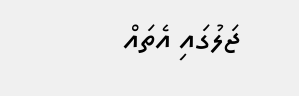ޖަލުގައި އެތައް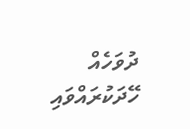ދުވަހެއް ހޭދަކުރައްވައި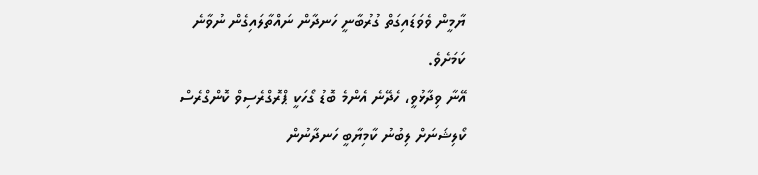ޔާމީން ވެވަޑައިގަތް ގުރުބާނީ ހަނދާން ނައްތާލައިގެން ނުވާނެ ކަމަށެވެ.
އޭނާ ވިދާޅުވީ، ހެދޭނެ އެންމެ ބޮޑު ގޯހަކީ ޕްރޮގްރެސިވް ކޮންގްރެސް ކޯލިޝަނަށް ލިބުނު ކާމިޔާބީ ހަނދާނުން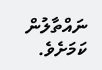ނައްތާލުން ކަމަށެވެ.